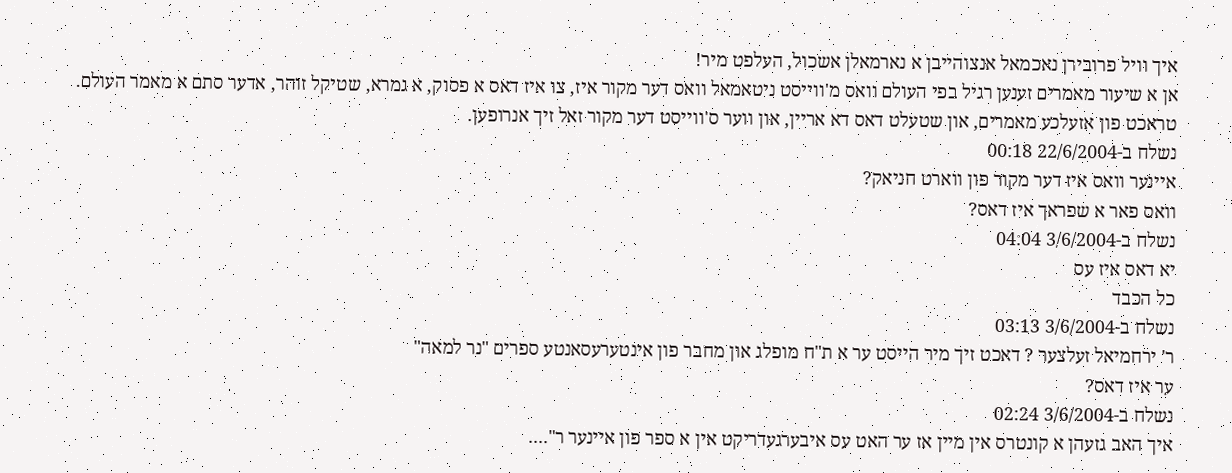איך וויל פרובירן נאכמאל אנצוהייבן א נארמאלן אשכול, העלפט מיר!
אן א שיעור מאמרים זענען רגיל בפי העולם וואס מ'ווייסט ניטאמאל וואס דער מקור איז, צו איז דאס א פסוק, א גמרא, שטיקל זוהר, אדער סתם א מאמר העולם.
טראכט פון אזעלכע מאמרים, און שטעלט דאס דא אריין, און ווער ס'ווייסט דער מקור זאל זיך אנרופען.
נשלח ב-22/6/2004 00:18
איינער וואס איז דער מקור פון ווארט חניאק?
וואס פאר א שפראך איז דאס?
נשלח ב-3/6/2004 04:04
יא דאס איז עס
כל הכבד
נשלח ב-3/6/2004 03:13
ר' ירחמיאל זעלצער ? דאכט זיך מיר הייסט ער א ת"ח מופלג און מחבר פון אינטערעסאנטע ספרים "נר למאה"
ער איז דאס?
נשלח ב-3/6/2004 02:24
איך האב גזעהן א קונטרס אין מיין אז ער האט עס איבערגעדריקט אין א ספר פון איינער ר"....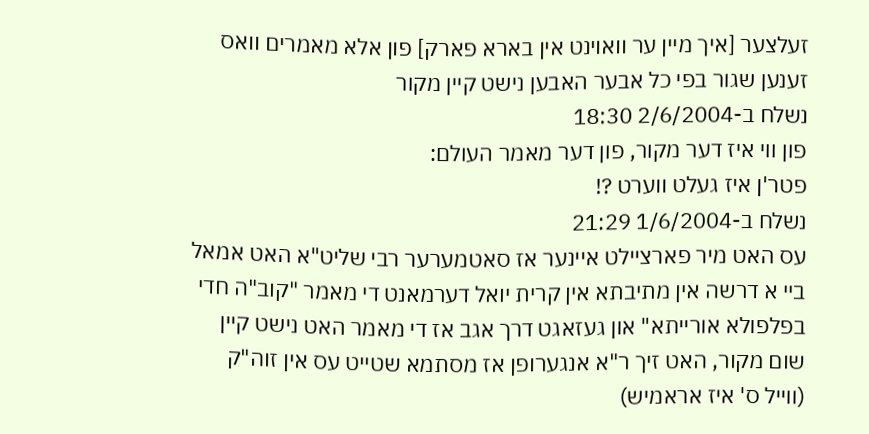זעלצער [איך מיין ער וואוינט אין בארא פארק] פון אלא מאמרים וואס זענען שגור בפי כל אבער האבען נישט קיין מקור
נשלח ב-2/6/2004 18:30
פון ווי איז דער מקור, פון דער מאמר העולם:
פטר'ן איז געלט ווערט ?!
נשלח ב-1/6/2004 21:29
עס האט מיר פארציילט איינער אז סאטמערער רבי שליט"א האט אמאל ביי א דרשה אין מתיבתא אין קרית יואל דערמאנט די מאמר "קוב"ה חדי בפלפולא אורייתא" און געזאגט דרך אגב אז די מאמר האט נישט קיין שום מקור, האט זיך ר"א אנגערופן אז מסתמא שטייט עס אין זוה"ק (ווייל ס' איז אראמיש)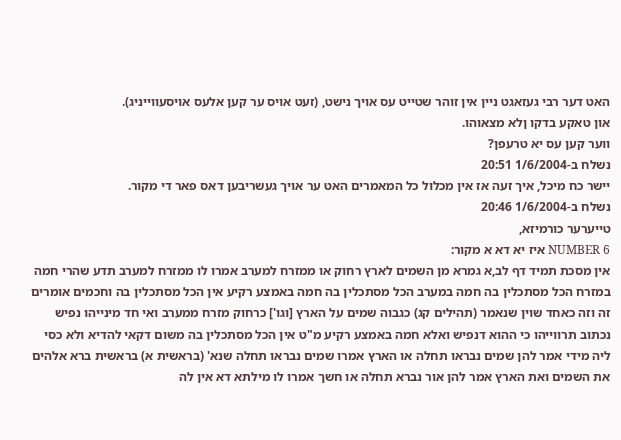האט דער רבי געזאגט ניין אין זוהר שטייט עס אויך נישט, (זעט אויס ער קען אלעס אויסעווייניג).
און טאקע בדקו ןלא מצאוהו.
ווער קען עס יא טרעפן?
נשלח ב-1/6/2004 20:51
יישר כח מיכל, איך זעה אז אין מכלול כל המאמרים האט ער אויך געשריבען דאס פאר די מקור.
נשלח ב-1/6/2004 20:46
טייערער כורמיזא,
NUMBER 6 איז יא דא א מקור:
אין מסכת תמיד דף לב,א גמרא מן השמים לארץ רחוק או ממזרח למערב אמרו לו ממזרח למערב תדע שהרי חמה במזרח הכל מסתכלין בה חמה במערב הכל מסתכלין בה חמה באמצע רקיע אין הכל מסתכלין בה וחכמים אומרים זה וזה כאחד שוין שנאמר (תהילים קג) כגבוה שמים על הארץ [וגו'] כרחוק מזרח ממערב ואי חד מינייהו נפיש נכתוב תרווייהו כי ההוא דנפיש ואלא חמה באמצע רקיע מ"ט אין הכל מסתכלין בה משום דקאי להדיא ולא כסי ליה מידי אמר להן שמים נבראו תחלה או הארץ אמרו שמים נבראו תחלה שנא' (בראשית א) בראשית ברא אלהים את השמים ואת הארץ אמר להן אור נברא תחלה או חשך אמרו לו מילתא דא אין לה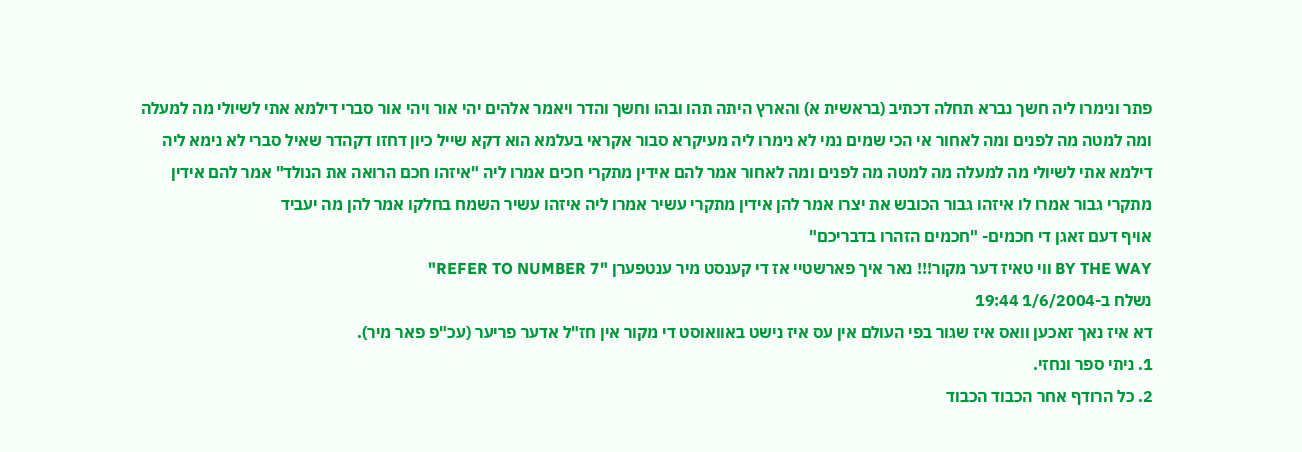פתר ונימרו ליה חשך נברא תחלה דכתיב (בראשית א) והארץ היתה תהו ובהו וחשך והדר ויאמר אלהים יהי אור ויהי אור סברי דילמא אתי לשיולי מה למעלה ומה למטה מה לפנים ומה לאחור אי הכי שמים נמי לא נימרו ליה מעיקרא סבור אקראי בעלמא הוא דקא שייל כיון דחזו דקהדר שאיל סברי לא נימא ליה דילמא אתי לשיולי מה למעלה מה למטה מה לפנים ומה לאחור אמר להם אידין מתקרי חכים אמרו ליה "איזהו חכם הרואה את הנולד" אמר להם אידין מתקרי גבור אמרו לו איזהו גבור הכובש את יצרו אמר להן אידין מתקרי עשיר אמרו ליה איזהו עשיר השמח בחלקו אמר להן מה יעביד
אויף דעם זאגן די חכמים- "חכמים הזהרו בדבריכם"
BY THE WAY ווי טאיז דער מקור!!! נאר איך פארשטיי אז די קענסט מיר ענטפערן "REFER TO NUMBER 7"
נשלח ב-1/6/2004 19:44
דא איז נאך זאכען וואס איז שגור בפי העולם אין עס איז נישט באוואוסט די מקור אין חז"ל אדער פריער (עכ"פ פאר מיר).
1. ניתי ספר ונחזי.
2. כל הרודף אחר הכבוד הכבוד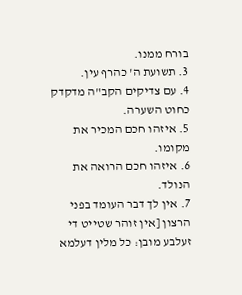בורח ממנו.
3. תשועת ה' כהרף עין.
4. עם צדיקים הקב"ה מדקדק כחוט השערה.
5. איזהו חכם המכיר את מקומו.
6. איזהו חכם הרואה את הנולד.
7. אין לך דבר העומד בפני הרצון [אין זוהר שטייט די זעלבע מובן: כל מלין דעלמא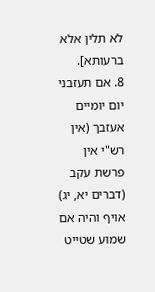לא תלין אלא ברעותא].
8. אם תעזבני יום יומיים אעזבך (אין רש"י אין פרשת עקב (דברים יא, יג) אויף והיה אם שמוע שטייט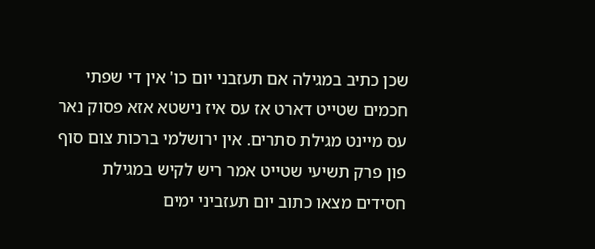שכן כתיב במגילה אם תעזבני יום כו' אין די שפתי חכמים שטייט דארט אז עס איז נישטא אזא פסוק נאר עס מיינט מגילת סתרים. אין ירושלמי ברכות צום סוף פון פרק תשיעי שטייט אמר ריש לקיש במגילת חסידים מצאו כתוב יום תעזביני ימים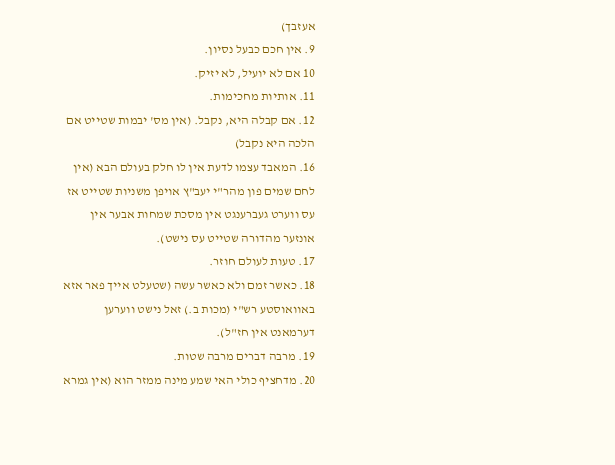אעזבך)
9. אין חכם כבעל נסיון.
10 אם לא יועיל, לא יזיק.
11. אותיות מחכימות.
12. אם קבלה היא, נקבל. (אין מס' יבמות שטייט אם הלכה היא נקבל)
16. המאבד עצמו לדעת אין לו חלק בעולם הבא (אין לחם שמים פון מהר"י יעב"ץ אויפן משניות שטייט אז עס ווערט געברענגט אין מסכת שמחות אבער אין אונזער מהדורה שטייט עס נישט).
17. טעות לעולם חוזר.
18. כאשר זמם ולא כאשר עשה (שטעלט אייך פאר אזא באוואוסטע רש"י (מכות ב.) זאל נישט ווערען דערמאנט אין חז"ל).
19. מרבה דברים מרבה שטות.
20. מדחציף כולי האי שמע מינה ממזר הוא (אין גמרא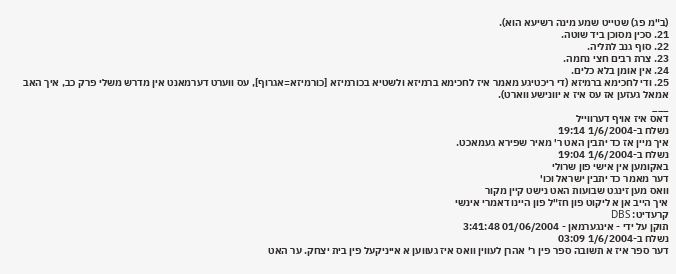(ב"מ פג) שטייט שמע מינה רשיעא הוא).
21. סכין מסוכן ביד שוטה.
22. סוף גנב לתליה.
23. צרת רבים חצי נחמה.
24. אין אומן בלא כלים.
25. ודי לחכימא ברמיזא (די ריכטיגע מאמר איז לחכימא ברמיזא ולשטיא בכורמיזא [כורמיזא=אגרוף], עס ווערט דערמאנט אין מדרש משלי פרק כב, איך האב אמאל געזען אז עס איז א יוונישע ווארט).
___
דאס איז אויף דערווייל
נשלח ב-1/6/2004 19:14
איך מיין אז כד יתבין האט ר' מאיר שפירא געמאכט.
נשלח ב-1/6/2004 19:04
באקומען אין אישי פון שרולי
דער מאמר כד יתבין ישראל וכו'
וואס מען זינגט שבועות האט נישט קיין מקור
איך הייב אן א ליקוט פון חז"ל פון היינו דאמרי אינשי
קרעדיט: DBS
תוקן על ידי - אינגערמאן - 01/06/2004 3:41:48
נשלח ב-1/6/2004 03:09
דער ספר איז א תשובה ספר פין ר' אהרן לעווין וואס איז געווען א אייניקעל פין בית יצחק. ער האט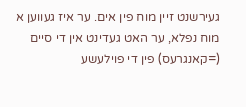געירשנט זיין מוח פין אים. ער איז געווען א מוח נפלא, ער האט געדינט אין די סיים (=קאנגרעס) פין די פוילעשע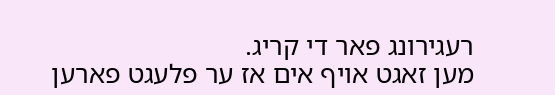רעגירונג פאר די קריג.
מען זאגט אויף אים אז ער פלעגט פארען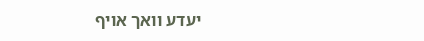יעדע וואך אויף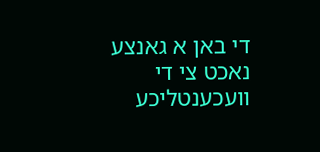די באן א גאנצע נאכט צי די וועכענטליכע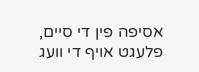אסיפה פין די סיים, פלעגט אויף די וועג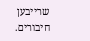שרייבען חיבורים.